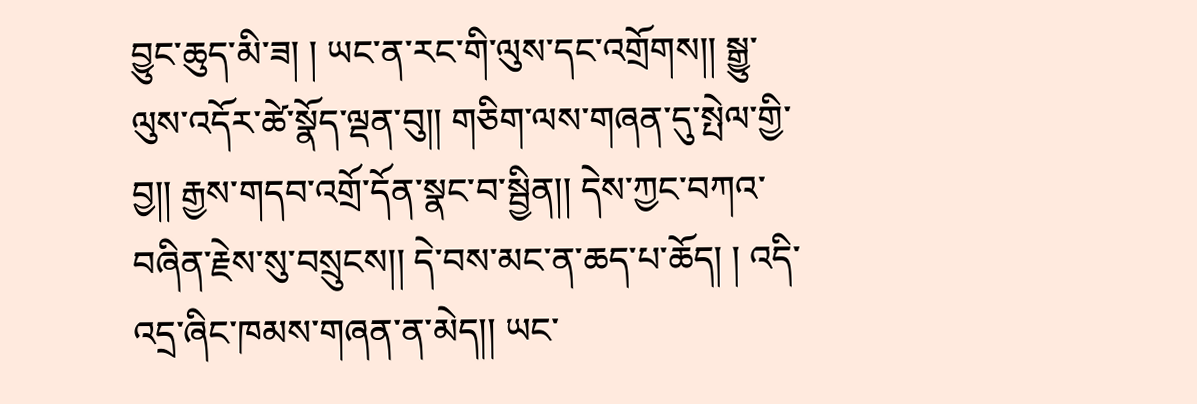བྱུང་ཆུད་མི་ཟ། ། ཡང་ན་རང་གི་ལུས་དང་འགྲོགས།། སྒྱུ་ལུས་འདོར་ཚེ་སྣོད་ལྡན་བུ།། གཅིག་ལས་གཞན་དུ་སྤེལ་གྱི་བྱ།། རྒྱས་གདབ་འགྲོ་དོན་སྣང་བ་སྦྱིན།། དེས་ཀྱང་བཀའ་བཞིན་རྗེས་སུ་བསྲུངས།། དེ་བས་མང་ན་ཆད་པ་ཆོད། ། འདི་འདྲ་ཞིང་ཁམས་གཞན་ན་མེད།། ཡང་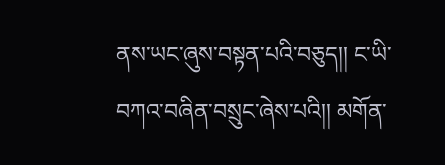ནས་ཡང་ཞུས་བསྟན་པའི་བཅུད།། ང་ཡི་བཀའ་བཞིན་བསྲུང་ཞེས་པའི།། མགོན་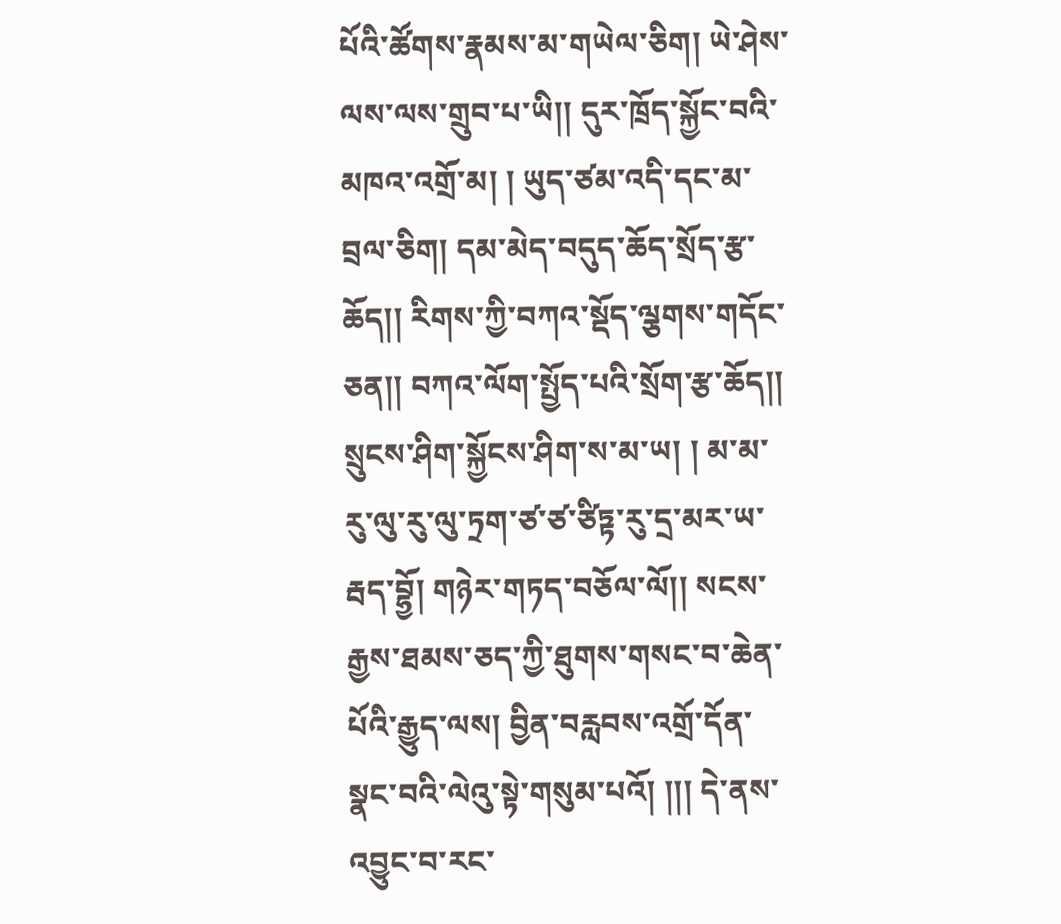པོའི་ཚོགས་རྣམས་མ་གཡེལ་ཅིག། ཡེ་ཤེས་ལས་ལས་གྲུབ་པ་ཡི།། དུར་ཁྲོད་སྐྱོང་བའི་མཁའ་འགྲོ་མ། ། ཡུད་ཙམ་འདི་དང་མ་བྲལ་ཅིག། དམ་མེད་བདུད་ཆོད་སྲོད་རྩ་ཆོད།། རིགས་ཀྱི་བཀའ་སྡོད་ལྕགས་གདོང་ཅན།། བཀའ་ལོག་སྤྱོད་པའི་སྲོག་རྩ་ཆོད།། སྲུངས་ཤིག་སྐྱོངས་ཤིག་ས་མ་ཡ། ། མ་མ་རུ་ལུ་རུ་ལུ་ཏྲག་ཙ་ཙ་ཙིཏྟ་རུ་དྲ་མར་ཡ་རྦད་བྷྱོ། གཉེར་གཏད་བཅོལ་ལོ།། སངས་རྒྱས་ཐམས་ཅད་ཀྱི་ཐུགས་གསང་བ་ཆེན་པོའི་རྒྱུད་ལས། བྱིན་བརླབས་འགྲོ་དོན་སྣང་བའི་ལེའུ་སྟེ་གསུམ་པའོ། །།། དེ་ནས་འབྱུང་བ་རང་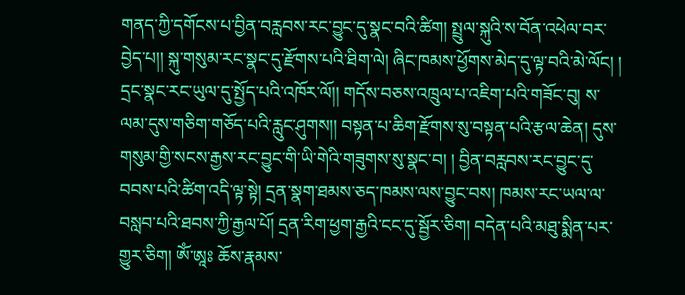གནད་ཀྱི་དགོངས་པ་བྱིན་བརླབས་རང་བྱུང་དུ་སྣང་བའི་ཚིག། སྤྲུལ་སྐུའི་ས་བོན་འཕེལ་བར་བྱེད་པ།། སྐུ་གསུམ་རང་སྣང་དུ་རྫོགས་པའི་ཐིག་ལེ། ཞིང་ཁམས་ཕྱོགས་མེད་དུ་ལྟ་བའི་མེ་ལོང། ། དྲང་སྣང་རང་ཡུལ་དུ་སྤྱོད་པའི་འཁོར་ལོ།། གདོས་བཅས་འཁྲུལ་པ་འཇིག་པའི་གཟོང་བུ། ས་ལམ་དུས་གཅིག་གཅོད་པའི་རླུང་ཤུགས།། བསྟན་པ་ཆིག་རྫོགས་སུ་བསྟན་པའི་རྩལ་ཆེན། དུས་གསུམ་གྱི་སངས་རྒྱས་རང་བྱུང་གི་ཡི་གེའི་གཟུགས་སུ་སྣང་བ། ། བྱིན་བརླབས་རང་བྱུང་དུ་བབས་པའི་ཚིག་འདི་ལྟ་སྟེ། དྲན་སྣག་ཐམས་ཅད་ཁམས་ལས་བྱུང་བས། ཁམས་རང་ཡལ་ལ་བསླབ་པའི་ཐབས་ཀྱི་རྒྱལ་པོ། དྲན་རིག་ཕྱག་རྒྱའི་ངང་དུ་སྦྱོར་ཅིག། བདེན་པའི་མཐུ་སྨིན་པར་གྱུར་ཅིག། ཨོཾ་ཨཱཿ ཆོས་རྣམས་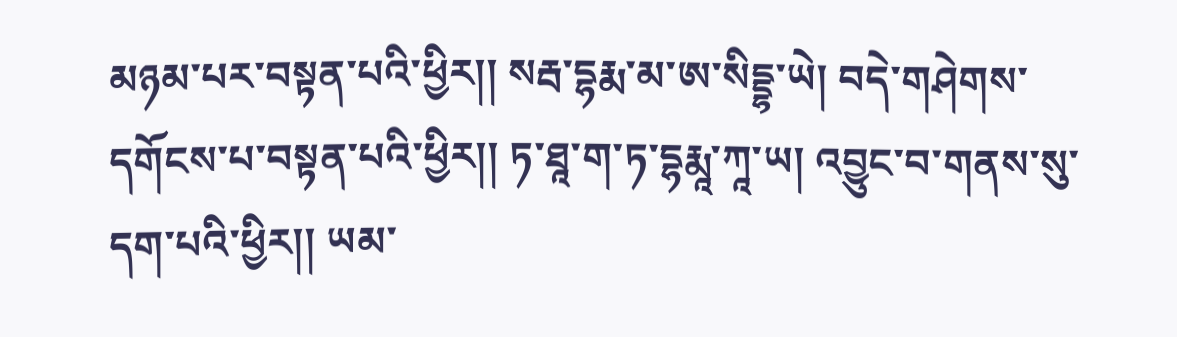མཉམ་པར་བསྟན་པའི་ཕྱིར།། སརྦ་དྷརྨ་མ་ཨ་སིདྡྷ་ཡེ། བདེ་གཤེགས་དགོངས་པ་བསྟན་པའི་ཕྱིར།། ཏ་ཐཱ་ག་ཏ་དྷརྨཱ་ཀཱ་ཡ། འབྱུང་བ་གནས་སུ་དག་པའི་ཕྱིར།། ཡམ་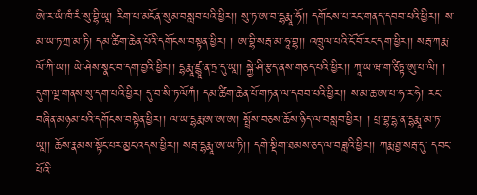ཨེ་ར་ཡཾ་ཁཾ་རཾ་སུ་བྷི་ཡཱ། རིག་པ་མངོན་སུམ་བསླབ་པའི་ཕྱིར།། སུ་ཏ་ཨ་བ་དྷརྨཱ་ཧོ།། དགོངས་པ་རང་གནད་དབབ་པའི་ཕྱིར།། ས་མ་ཡ་ཏ་ཀྲ་མ་ཏི། དམ་ཚིག་ཆེན་པོའི་དགོངས་བསྟན་ཕྱིར། ། ཨ་བྷི་སརྦ་མ་ཧཱ་བྷ།། འཁྲུལ་པའི་ངོ་བོ་རང་དག་ཕྱིར།། སརྦ་ཀརྨ་ལོ་ཀི་ཡ།། ཡེ་ཤེས་སྣང་བ་དག་བྱའི་ཕྱིར།། དྷརྨཱ་ཛྙཱ་ན་ཏྲ་དུ་ཡཱ།། སྐྱེ་ཤི་རྩད་ནས་གཅད་པའི་ཕྱིར།། ཀཱ་ཡ་ཝ་ག་ཙིཏྟ་ཨུ་པ་ལི། ། དུག་ལྔ་གནས་སུ་དག་པའི་ཕྱིར། དུ་བ་སི་ཏ་ལོཀཾ། དམ་ཚིག་ཆེན་པོ་གཏན་ལ་དབབ་པའི་ཕྱིར།། ས་མ་ཆ་ཨ་པ་ཧ་ར་ཧེ། རང་བཞིན་མཉམ་པའི་དགོངས་བསྟེན་ཕྱིར།། ལ་ཡ་དྷརྨ་ཨ་ཨ་ཨ། སྤྲོས་བཅས་ཆོས་ཉིད་ལ་བསླབ་ཕྱིར། ། པྲ་བྷ་དྷ་ན་དྷརྨཱ་མ་ཏ་ཡཱ།། ཆོས་རྣམས་སྟོང་པར་མྱང་འདས་ཕྱིར།། སརྦ་དྷརྨཱ་ཨ་ཡ་ཏི།། དགེ་སྡིག་ཐམས་ཅད་ལ་བཟླའི་ཕྱིར།། ཀརྨ་ཐྱ་སརྦ་དུ་ དབང་པོའི་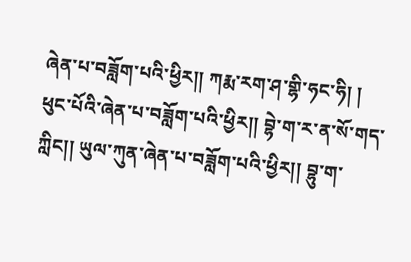ཞེན་པ་བཟློག་པའི་ཕྱིར།། ཀརྨ་རག་ཤ་གྷི་ཧང་ཧི། ། ཕུང་པོའི་ཞེན་པ་བཟློག་པའི་ཕྱིར།། བྷེ་ག་ར་ན་སོ་གད་ཀླིང།། ཡུལ་ཀུན་ཞེན་པ་བཟློག་པའི་ཕྱིར།། བྷུ་ག་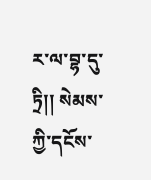ར་ལ་བྷ་དུ་ཏྲི།། སེམས་ཀྱི་དངོས་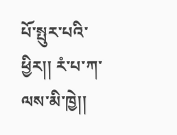པོ་སྤུར་པའི་ཕྱིར།། རཾ་པ་ཀ་ལས་མི་ཁྱེ།།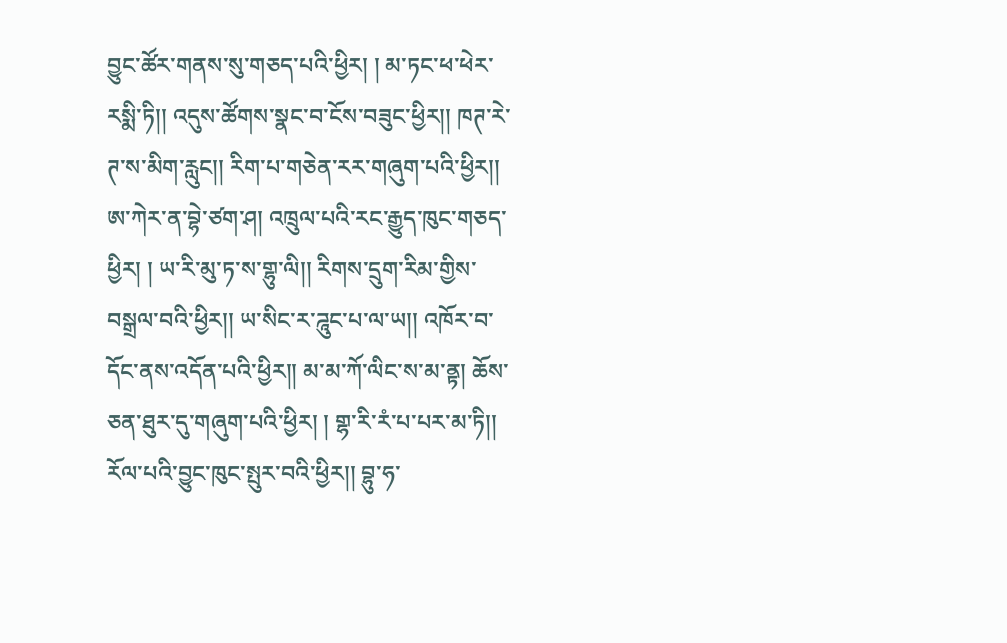བྱུང་ཚོར་གནས་སུ་གཅད་པའི་ཕྱིར། ། མ་ཏང་ཕ་ཕེར་རསྨི་ཏི།། འདུས་ཚོགས་སྣང་བ་ངོས་བཟུང་ཕྱིར།། ཁཊ་རེ་ཊ་ས་མིག་རླུང།། རིག་པ་གཅེན་རར་གཞུག་པའི་ཕྱིར།། ཨ་ཀེར་ན་བྷེ་ཙག་ཤ། འཁྲུལ་པའི་རང་རྒྱུད་ཁུང་གཅད་ཕྱིར། ། ཡ་རི་མུ་ཏ་ས་གྷུ་ལི།། རིགས་དྲུག་རིམ་གྱིས་བསྒྲལ་བའི་ཕྱིར།། ཡ་སིང་ར་ཌཱུང་པ་ལ་ཡ།། འཁོར་བ་དོང་ནས་འདོན་པའི་ཕྱིར།། མ་མ་ཀོ་ལིང་ས་མ་ནྟ། ཆོས་ཅན་ཐུར་དུ་གཞུག་པའི་ཕྱིར། ། གྷ་རི་རཾ་པ་པར་མ་ཏི།། རོལ་པའི་བྱུང་ཁུང་སྤུར་བའི་ཕྱིར།། བྷུ་ཧ་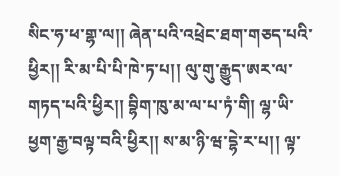སིང་ཧ་ཕ་གྷ་ལ།། ཞེན་པའི་འཕྲེང་ཐག་གཅད་པའི་ཕྱིར།། རི་མ་པི་པི་ཁེ་ཏ་པ།། ལུ་གུ་རྒྱུད་ཨར་ལ་གཏད་པའི་ཕྱིར།། བྷིག་ཁུ་མ་ལ་པ་ཏཾ་གི། ལྷ་ཡི་ཕྱག་རྒྱ་བལྟ་བའི་ཕྱིར།། ས་མ་ཉི་ཝ་དྷེ་ར་པ།། ལྟ་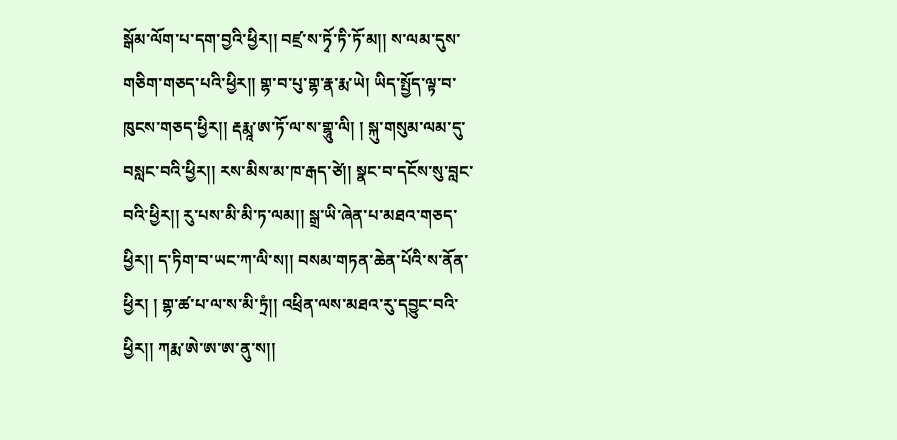སྒོམ་ལོག་པ་དག་བྱའི་ཕྱིར།། བཛྲ་ས་ཏྭོ་ཏི་ཏོ་མ།། ས་ལམ་དུས་གཅིག་གཅད་པའི་ཕྱིར།། གྷ་བ་པུ་གྷ་རྣ་རྨ་ཡེ། ཡིད་སྤྱོད་ལྟ་བ་ཁུངས་གཅད་ཕྱིར།། རྡརྨཱ་ཨ་ཏོ་ལ་ས་གྷཱུ་ལི། ། སྐུ་གསུམ་ལམ་དུ་བསླང་བའི་ཕྱིར།། རས་མིས་མ་ཁ་རྒད་ཙེ།། སྣང་བ་དངོས་སུ་བླང་བའི་ཕྱིར།། རུ་པས་མི་མི་ཏ་ལམ།། སྒྲ་ཡི་ཞེན་པ་མཐའ་གཅད་ཕྱིར།། ད་ཏིག་བ་ཡང་ཀ་ལི་ས།། བསམ་གཏན་ཆེན་པོའི་ས་ནོན་ཕྱིར། ། གྷ་ཚ་པ་ལ་ས་མི་ཏྲཾ།། འཕྲིན་ལས་མཐའ་རུ་དབྱུང་བའི་ཕྱིར།། ཀརྨ་ཨེ་ཨ་ཨ་ནུ་ས།།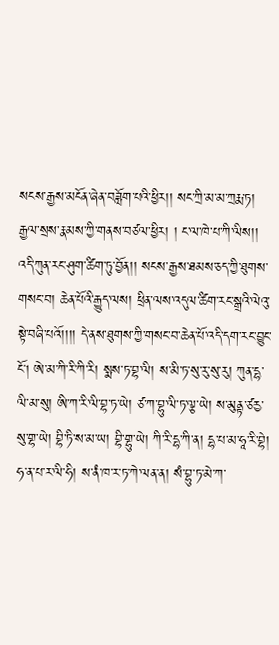སངས་རྒྱས་མངོན་ཞེན་བཟློག་པའི་ཕྱིར།། སང་ཀྲི་མ་མ་ཀྲརྨ་ཏ། རྒྱལ་སྲས་རྣམས་ཀྱི་གནས་བཙལ་ཕྱིར། ། ང་ལ་ཁེ་པ་ཀི་ལིས།། འདི་ཀུན་རང་ཤུག་ཚིག་ཏུ་བྱོན།། སངས་རྒྱས་ཐམས་ཅད་ཀྱི་ཐུགས་གསང་བ། ཆེན་པོའི་རྒྱུད་ལས། ཕྲིན་ལས་འདུལ་ཚིག་རང་སྒྲའི་ལེའུ་སྟེ་བཞི་པའོ།།།། དེ་ནས་ཐུགས་ཀྱི་གསང་བ་ཆེན་པོ་འདི་དག་རང་བྱུང་ངོ། ཨེ་མ་ཀི་རི་ཀི་རི། སྨས་ཏ་བྷ་ལི། ས་མི་ཏ་སུ་རུ་སུ་རུ། ཀུན་དྷ་ལི་མ་སུ། ཨི་ཀ་རི་ལི་བྷ་ཏ་ཡེ། ཙ་ཀ་བྷུ་ལི་ཏ་ལྕ་ཡེ། ས་མུནྟ་ཙརྱ་སུ་གྷ་ཡེ། བྷི་ཏི་ས་མ་ཡ། བྷི་གྷུ་ཡེ། ཀི་རི་དྷ་ཀི་ན། དྷ་པ་མ་ཧཱ་རི་བྷེ། ཧ་ན་པ་ར་ལི་ཧི། ས་ནཾ་ཁ་ར་ཏ་ཀེ་ལན་ན། སཾ་བྷུ་ཏ་མེ་ཀ་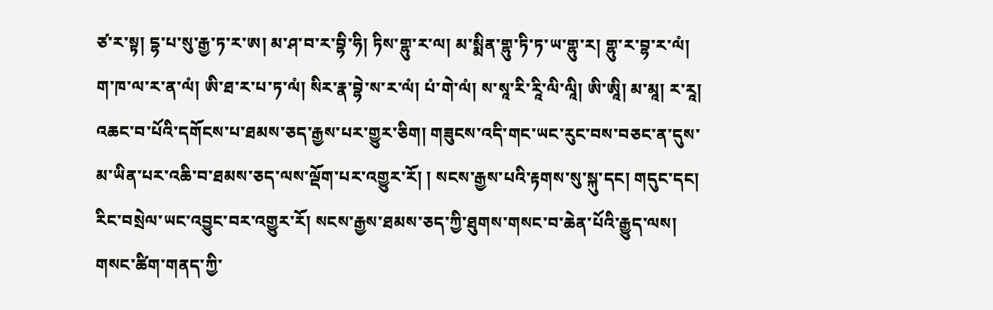ཙ་ར་སྟ། དྷ་པ་སུ་རྒྱ་ཏ་ར་ཨ། མ་ཤ་བ་ར་བྷི་ཧི། ཏིས་གྷུ་ར་ལ། མ་སྨིན་གྷུ་ཏི་ཏ་ཡ་གྷུ་ར། གྷུ་ར་བྷ་ར་ལཾ། ག་ཁ་ལ་ར་ན་ལཾ། ཨི་ཐ་ར་པ་ཏ་ལཾ། སིར་རྣ་བྷེ་ས་ར་ལཾ། པཾ་གེ་ལཾ། ས་སཱ་རི་རཱི་ལི་ལཱི། ཨི་ཨཱི། མ་མཱ། ར་རཱ། འཆང་བ་པོའི་དགོངས་པ་ཐམས་ཅད་རྒྱས་པར་གྱུར་ཅིག། གཟུངས་འདི་གང་ཡང་རུང་བས་བཅང་ན་དུས་མ་ཡིན་པར་འཆི་བ་ཐམས་ཅད་ལས་ལྡོག་པར་འགྱུར་རོ། ། སངས་རྒྱས་པའི་རྟགས་སུ་སྐུ་དང། གདུང་དང། རིང་བསྲེལ་ཡང་འབྱུང་བར་འགྱུར་རོ། སངས་རྒྱས་ཐམས་ཅད་ཀྱི་ཐུགས་གསང་བ་ཆེན་པོའི་རྒྱུད་ལས། གསང་ཚིག་གནད་ཀྱི་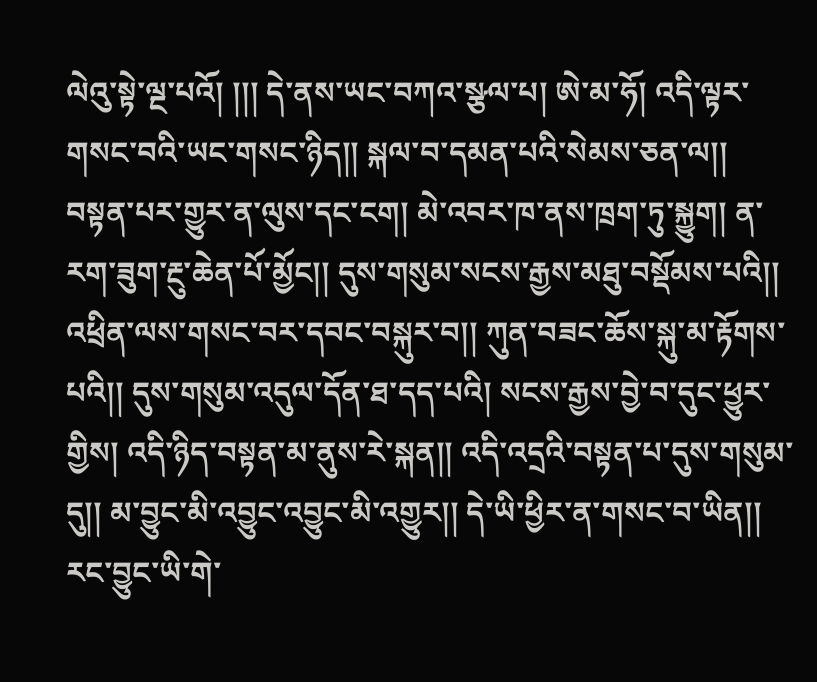ལེའུ་སྟེ་ལྔ་པའོ། །།། དེ་ནས་ཡང་བཀའ་སྩལ་པ། ཨེ་མ་ཧོ། འདི་ལྟར་གསང་བའི་ཡང་གསང་ཉིད།། སྐལ་བ་དམན་པའི་སེམས་ཅན་ལ།། བསྟན་པར་གྱུར་ན་ལུས་དང་ངག། མེ་འབར་ཁ་ནས་ཁྲག་ཏུ་སྐྱུག། ན་རག་ཟུག་རྔུ་ཆེན་པོ་མྱོང།། དུས་གསུམ་སངས་རྒྱས་མཐུ་བསྡོམས་པའི།། འཕྲིན་ལས་གསང་བར་དབང་བསྐུར་བ།། ཀུན་བཟང་ཆོས་སྐུ་མ་རྟོགས་པའི།། དུས་གསུམ་འདུལ་དོན་ཐ་དད་པའི། སངས་རྒྱས་བྱེ་བ་དུང་ཕྱུར་གྱིས། འདི་ཉིད་བསྟན་མ་ནུས་རེ་སྐན།། འདི་འདྲའི་བསྟན་པ་དུས་གསུམ་དུ།། མ་བྱུང་མི་འབྱུང་འབྱུང་མི་འགྱུར།། དེ་ཡི་ཕྱིར་ན་གསང་བ་ཡིན།། རང་བྱུང་ཡི་གེ་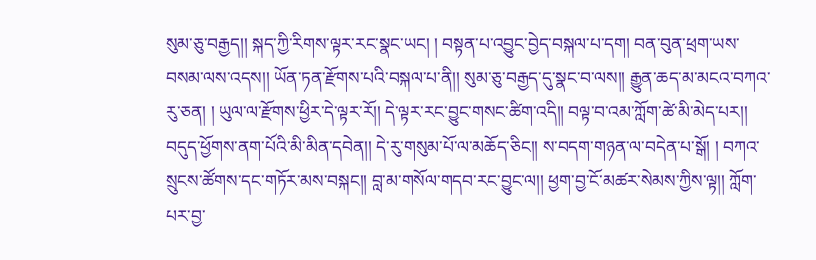སུམ་ཅུ་བརྒྱད།། སྐད་ཀྱི་རིགས་ལྟར་རང་སྣང་ཡང། ། བསྟན་པ་འབྱུང་བྱེད་བསྐལ་པ་དག། བན་བུན་ཕྲག་ཡས་བསམ་ལས་འདས།། ཡོན་ཏན་རྫོགས་པའི་བསྐལ་པ་ནི།། སུམ་ཅུ་བརྒྱད་དུ་སྣང་བ་ལས།། རྒྱུན་ཆད་མ་མངའ་བཀའ་རུ་ཅན། ། ཡུལ་ལ་རྫོགས་ཕྱིར་དེ་ལྟར་རོ།། དེ་ལྟར་རང་བྱུང་གསང་ཚིག་འདི།། བལྟ་བ་འམ་ཀློག་ཚེ་མི་མེད་པར།། བདུད་ཕྱོགས་ནག་པོའི་མི་མིན་དབེན།། དེ་རུ་གསུམ་པོ་ལ་མཆོད་ཅིང།། ས་བདག་གཉན་ལ་བདེན་པ་སྒོ། ། བཀའ་སྲུངས་ཚོགས་དང་གཏོར་མས་བསྐང།། བླ་མ་གསོལ་གདབ་རང་བྱུང་ལ།། ཕྱག་བྱ་ངོ་མཚར་སེམས་ཀྱིས་ལྟ།། ཀློག་པར་བྱ་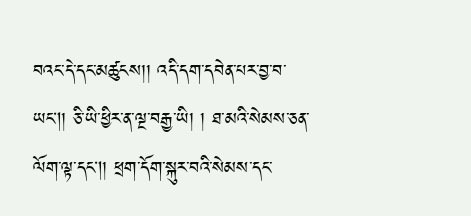བའང་དེ་དང་མཚུངས།། འདི་དག་དབེན་པར་བྱ་བ་ཡང།། ཅི་ཡི་ཕྱིར་ན་ལྔ་བརྒྱ་ཡི། ། ཐ་མའི་སེམས་ཅན་ལོག་ལྟ་དང།། ཕྲག་དོག་སྐུར་བའི་སེམས་དང་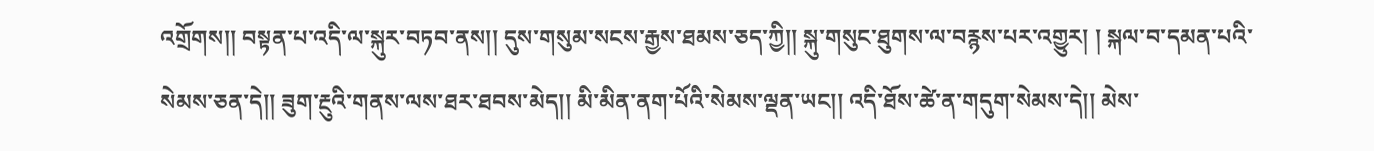འགྲོགས།། བསྟན་པ་འདི་ལ་སྐུར་བཏབ་ནས།། དུས་གསུམ་སངས་རྒྱས་ཐམས་ཅད་ཀྱི།། སྐུ་གསུང་ཐུགས་ལ་བརྙས་པར་འགྱུར། ། སྐལ་བ་དམན་པའི་སེམས་ཅན་དེ།། ཟུག་རྔུའི་གནས་ལས་ཐར་ཐབས་མེད།། མི་མིན་ནག་པོའི་སེམས་ལྡན་ཡང།། འདི་ཐོས་ཚེ་ན་གདུག་སེམས་དེ།། མེས་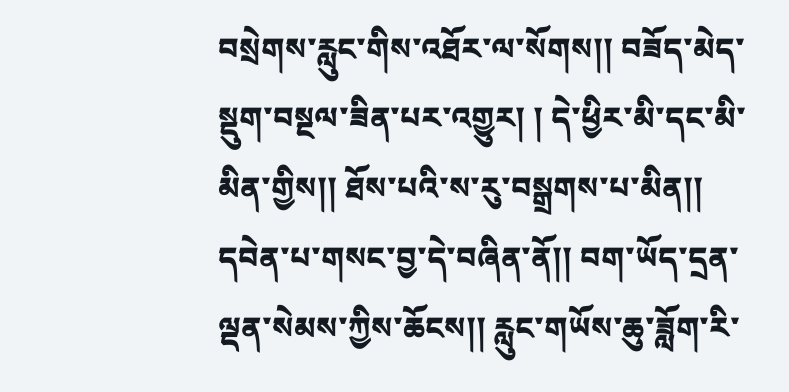བསྲེགས་རླུང་གིས་འཐོར་ལ་སོགས།། བཟོད་མེད་སྡུག་བསྔལ་ཟིན་པར་འགྱུར། ། དེ་ཕྱིར་མི་དང་མི་མིན་གྱིས།། ཐོས་པའི་ས་རུ་བསྒྲགས་པ་མིན།། དབེན་པ་གསང་བྱ་དེ་བཞིན་ནོ།། བག་ཡོད་དྲན་ལྡན་སེམས་ཀྱིས་ཆོངས།། རླུང་གཡོས་ཆུ་ཟློག་རི་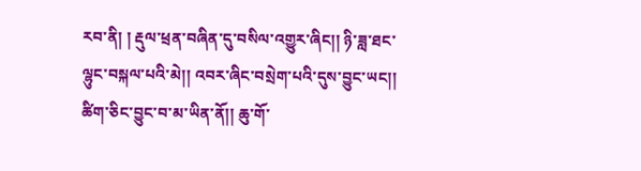རབ་ནི། ། རྡུལ་ཕྲན་བཞིན་དུ་བསིལ་འགྱུར་ཞིང།། ཉི་ཟླ་ཐང་ལྷུང་བསྐལ་པའི་མེ།། འབར་ཞིང་བསྲེག་པའི་དུས་བྱུང་ཡང།། ཚིག་ཅིང་བྱུང་བ་མ་ཡིན་ནོ།། ཆུ་གོ་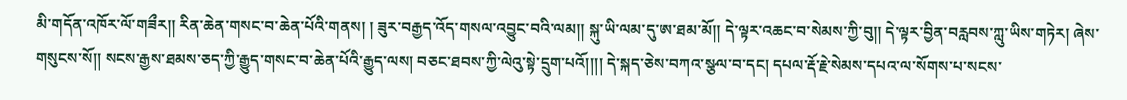མི་གདོན་འཁོར་ལོ་གཟྀར།། རིན་ཆེན་གསང་བ་ཆེན་པོའི་གནས། ། ཟུར་བརྒྱད་འོད་གསལ་འབྱུང་བའི་ལམ།། སྐུ་ཡི་ལམ་དུ་ཨ་ཐམ་མོ།། དེ་ལྟར་འཆང་བ་སེམས་ཀྱི་བུ།། དེ་ལྟར་བྱིན་བརླབས་ཀླུ་ཡིས་གཏེར། ཞེས་གསུངས་སོ།། སངས་རྒྱས་ཐམས་ཅད་ཀྱི་རྒྱུད་གསང་བ་ཆེན་པོའི་རྒྱུད་ལས། བཅང་ཐབས་ཀྱི་ལེའུ་སྟེ་དྲུག་པའོ།།།། དེ་སྐད་ཅེས་བཀའ་སྩལ་བ་དང། དཔལ་རྡོ་རྗེ་སེམས་དཔའ་ལ་སོགས་པ་སངས་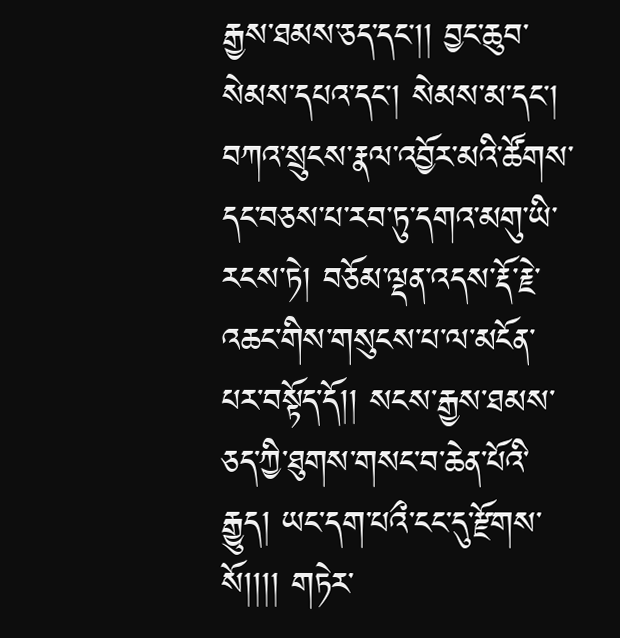རྒྱས་ཐམས་ཅད་དང།། བྱང་ཆུབ་སེམས་དཔའ་དང། སེམས་མ་དང། བཀའ་སྲུངས་རྣལ་འབྱོར་མའི་ཚོགས་དང་བཅས་པ་རབ་ཏུ་དགའ་མགུ་ཡི་རངས་ཏེ། བཅོམ་ལྡན་འདས་རྡོ་རྗེ་འཆང་གིས་གསུངས་པ་ལ་མངོན་པར་བསྟོད་དོ།། སངས་རྒྱས་ཐམས་ཅད་ཀྱི་ཐུགས་གསང་བ་ཆེན་པོའི་རྒྱུད། ཡང་དག་པའྀ་ངང་དུ་རྫོགས་སོ།།།། གཏེར་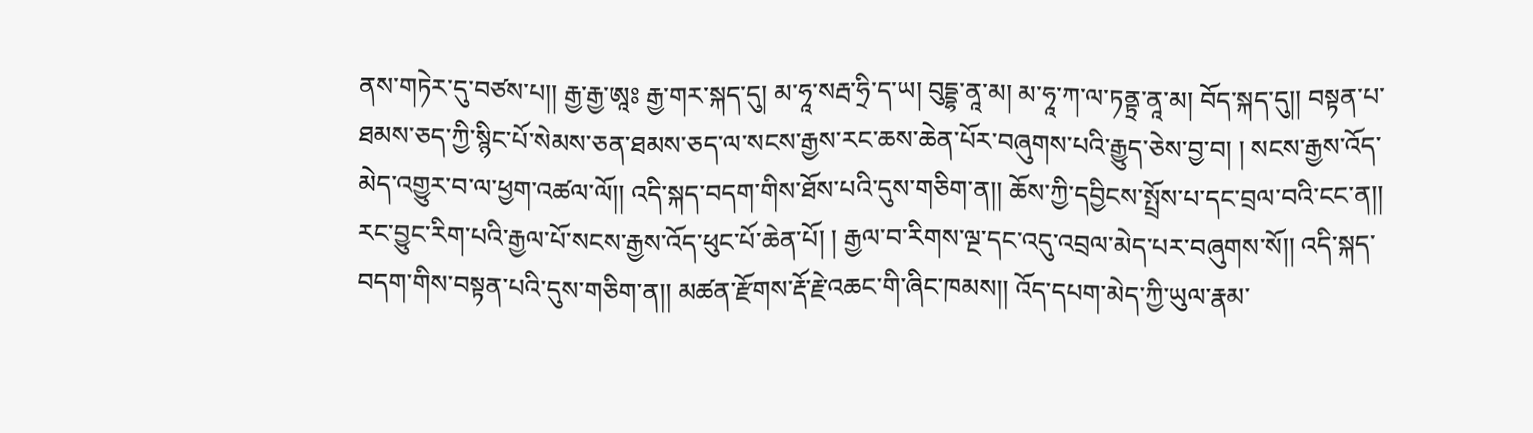ནས་གཏེར་དུ་བཙས་པ།། རྒྱ་རྒྱ་ཨཱཿ རྒྱ་གར་སྐད་དུ། མ་ཧཱ་སརྦ་ཧྲི་ད་ཡ། བུདྡྷ་ནཱ་མ། མ་ཧཱ་ཀ་ལ་ཏནྟྲ་ནཱ་མ། བོད་སྐད་དུ།། བསྟན་པ་ཐམས་ཅད་ཀྱི་སྙིང་པོ་སེམས་ཅན་ཐམས་ཅད་ལ་སངས་རྒྱས་རང་ཆས་ཆེན་པོར་བཞུགས་པའི་རྒྱུད་ཅེས་བྱ་བ། ། སངས་རྒྱས་འོད་མེད་འགྱུར་བ་ལ་ཕྱག་འཚལ་ལོ།། འདི་སྐད་བདག་གིས་ཐོས་པའི་དུས་གཅིག་ན།། ཆོས་ཀྱི་དབྱིངས་སྤྲོས་པ་དང་བྲལ་བའི་ངང་ན།། རང་བྱུང་རིག་པའི་རྒྱལ་པོ་སངས་རྒྱས་འོད་ཕུང་པོ་ཆེན་པོ། ། རྒྱལ་བ་རིགས་ལྔ་དང་འདུ་འབྲལ་མེད་པར་བཞུགས་སོ།། འདི་སྐད་བདག་གིས་བསྟན་པའི་དུས་གཅིག་ན།། མཚན་རྫོགས་རྡོ་རྗེ་འཆང་གི་ཞིང་ཁམས།། འོད་དཔག་མེད་ཀྱི་ཡུལ་རྣམ་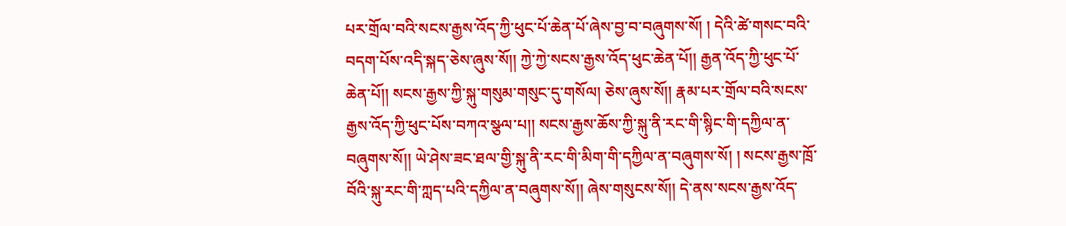པར་གྲོལ་བའི་སངས་རྒྱས་འོད་ཀྱི་ཕུང་པོ་ཆེན་པོ་ཞེས་བྱ་བ་བཞུགས་སོ། ། དེའི་ཚེ་གསང་བའི་བདག་པོས་འདི་སྐད་ཅེས་ཞུས་སོ།། ཀྱེ་ཀྱེ་སངས་རྒྱས་འོད་ཕུང་ཆེན་པོ།། རྒྱན་འོད་ཀྱི་ཕུང་པོ་ཆེན་པོ།། སངས་རྒྱས་ཀྱི་སྐུ་གསུམ་གསུང་དུ་གསོལ། ཅེས་ཞུས་སོ།། རྣམ་པར་གྲོལ་བའི་སངས་རྒྱས་འོད་ཀྱི་ཕུང་པོས་བཀའ་སྩལ་པ།། སངས་རྒྱས་ཆོས་ཀྱི་སྐུ་ནི་རང་གི་སྙིང་གི་དཀྱིལ་ན་བཞུགས་སོ།། ཡེ་ཤེས་ཟང་ཐལ་གྱི་སྐུ་ནི་རང་གི་མིག་གི་དཀྱིལ་ན་བཞུགས་སོ། ། སངས་རྒྱས་ཁྲོ་བོའི་སྐུ་རང་གི་ཀླད་པའི་དཀྱིལ་ན་བཞུགས་སོ།། ཞེས་གསུངས་སོ།། དེ་ནས་སངས་རྒྱས་འོད་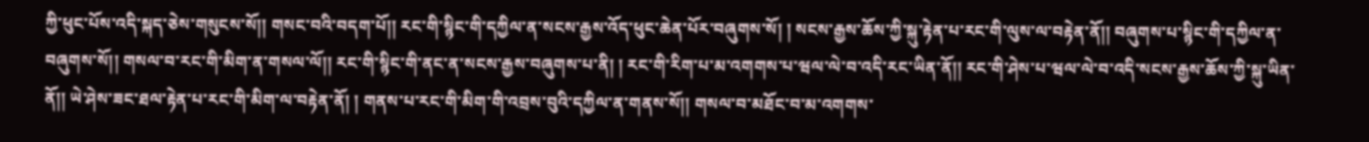ཀྱི་ཕུང་པོས་འདི་སྐད་ཅེས་གསུངས་སོ།། གསང་བའི་བདག་པོ།། རང་གི་སྙིང་གི་དཀྱིལ་ན་སངས་རྒྱས་འོད་ཕུང་ཆེན་པོར་བཞུགས་སོ། ། སངས་རྒྱས་ཆོས་ཀྱི་སྐུ་རྟེན་པ་རང་གི་ལུས་ལ་བརྟེན་ནོ།། བཞུགས་པ་སྙིང་གི་དཀྱིལ་ན་བཞུགས་སོ།། གསལ་བ་རང་གི་མིག་ན་གསལ་ལོ།། རང་གི་སྙིང་གི་ནང་ན་སངས་རྒྱས་བཞུགས་པ་ནི། ། རང་གི་རིག་པ་མ་འགགས་པ་ཝལ་ལེ་བ་འདི་རང་ཡིན་ནོ།། རང་གི་ཤེས་པ་ཝལ་ལེ་བ་འདི་སངས་རྒྱས་ཆོས་ཀྱི་སྐུ་ཡིན་ནོ།། ཡེ་ཤེས་ཟང་ཐལ་རྟེན་པ་རང་གི་མིག་ལ་བརྟེན་ནོ། ། གནས་པ་རང་གི་མིག་གི་འབྲས་བུའི་དཀྱིལ་ན་གནས་སོ།། གསལ་བ་མཐོང་བ་མ་འགགས་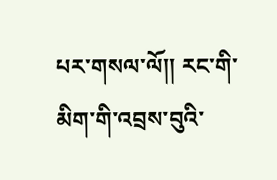པར་གསལ་ལོ།། རང་གི་མིག་གི་འབྲས་བུའི་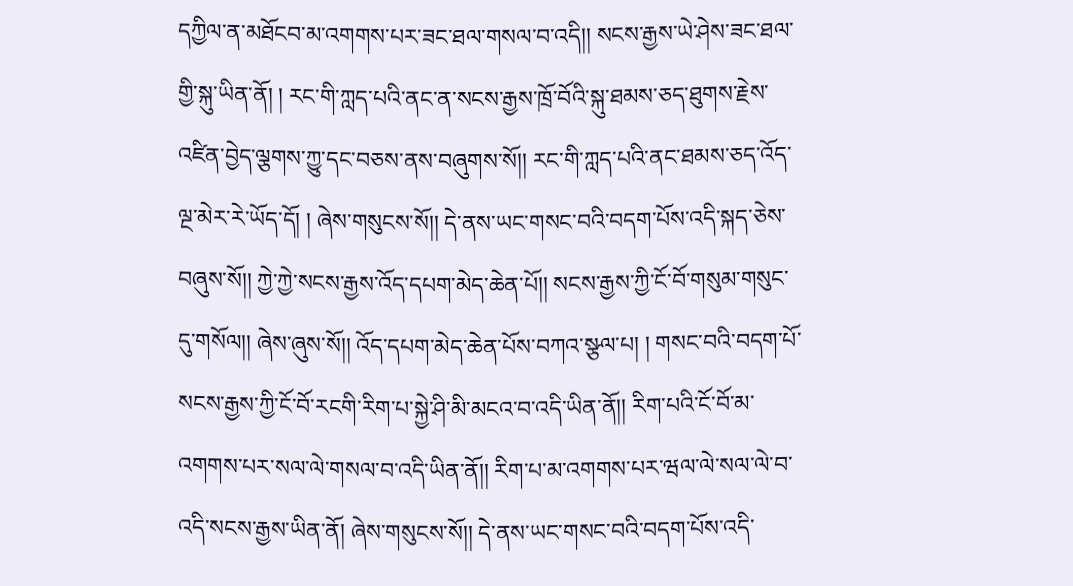དཀྱིལ་ན་མཐོངབ་མ་འགགས་པར་ཟང་ཐལ་གསལ་བ་འདི།། སངས་རྒྱས་ཡེ་ཤེས་ཟང་ཐལ་གྱི་སྐུ་ཡིན་ནོ། ། རང་གི་ཀླད་པའི་ནང་ན་སངས་རྒྱས་ཁྲོ་བོའི་སྐུ་ཐམས་ཅད་ཐུགས་རྗེས་འཛིན་བྱེད་ལྕགས་ཀྱུ་དང་བཅས་ནས་བཞུགས་སོ།། རང་གི་ཀླད་པའི་ནང་ཐམས་ཅད་འོད་ལྔ་མེར་རེ་ཡོད་དོ། ། ཞེས་གསུངས་སོ།། དེ་ནས་ཡང་གསང་བའི་བདག་པོས་འདི་སྐད་ཅེས་བཞུས་སོ།། ཀྱེ་ཀྱེ་སངས་རྒྱས་འོད་དཔག་མེད་ཆེན་པོ།། སངས་རྒྱས་ཀྱི་ངོ་བོ་གསུམ་གསུང་དུ་གསོལ།། ཞེས་ཞུས་སོ།། འོད་དཔག་མེད་ཆེན་པོས་བཀའ་སྩལ་པ། ། གསང་བའི་བདག་པོ་སངས་རྒྱས་ཀྱི་ངོ་བོ་རངགི་རིག་པ་སྐྱེ་ཤི་མི་མངའ་བ་འདི་ཡིན་ནོ།། རིག་པའི་ངོ་བོ་མ་འགགས་པར་སལ་ལེ་གསལ་བ་འདི་ཡིན་ནོ།། རིག་པ་མ་འགགས་པར་ཝལ་ལེ་སལ་ལེ་བ་འདི་སངས་རྒྱས་ཡིན་ནོ། ཞེས་གསུངས་སོ།། དེ་ནས་ཡང་གསང་བའི་བདག་པོས་འདི་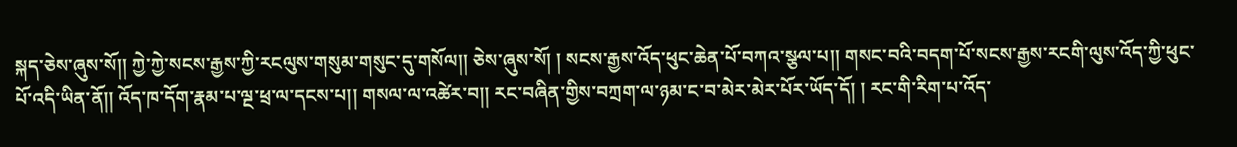སྐད་ཅེས་ཞུས་སོ།། ཀྱེ་ཀྱེ་སངས་རྒྱས་ཀྱི་རངལུས་གསུམ་གསུང་དུ་གསོལ།། ཅེས་ཞུས་སོ། ། སངས་རྒྱས་འོད་ཕུང་ཆེན་པོ་བཀའ་སྩལ་པ།། གསང་བའི་བདག་པོ་སངས་རྒྱས་རངགི་ལུས་འོད་ཀྱི་ཕུང་པོ་འདི་ཡིན་ནོ།། འོད་ཁ་དོག་རྣམ་པ་ལྔ་ཕྲ་ལ་དངས་པ།། གསལ་ལ་འཚེར་བ།། རང་བཞིན་གྱིས་བཀྲག་ལ་ཉམ་ང་བ་མེར་མེར་པོར་ཡོད་དོ། ། རང་གི་རིག་པ་འོད་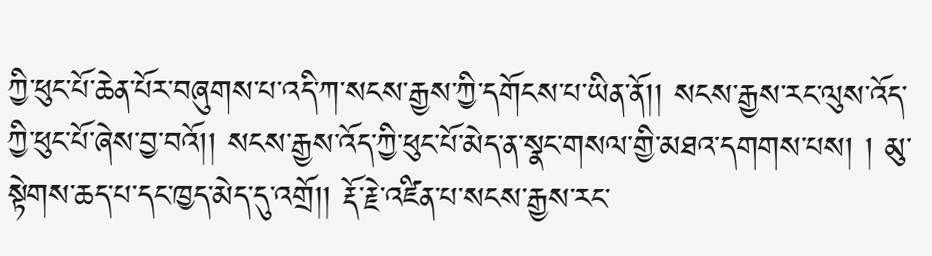ཀྱི་ཕུང་པོ་ཆེན་པོར་བཞུགས་པ་འདི་ཀ་སངས་རྒྱས་ཀྱི་དགོངས་པ་ཡིན་ནོ།། སངས་རྒྱས་རང་ལུས་འོད་ཀྱི་ཕུང་པོ་ཞེས་བྱ་བའོ།། སངས་རྒྱས་འོད་ཀྱི་ཕུང་པོ་མེད་ན་སྣང་གསལ་གྱི་མཐའ་དགགས་པས། ། མུ་སྟེགས་ཆད་པ་དང་ཁྱད་མེད་དུ་འགྲོ།། རྡོ་རྗེ་འཛིན་པ་སངས་རྒྱས་རང་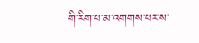གི་རིག་པ་མ་འགགས་པར་ས་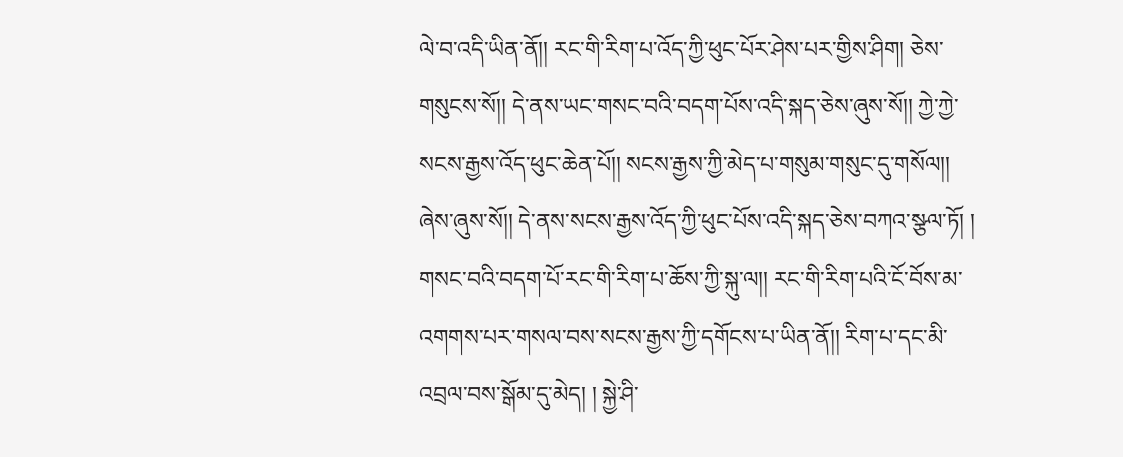ལེ་བ་འདི་ཡིན་ནོ།། རང་གི་རིག་པ་འོད་ཀྱི་ཕུང་པོར་ཤེས་པར་གྱིས་ཤིག། ཅེས་གསུངས་སོ།། དེ་ནས་ཡང་གསང་བའི་བདག་པོས་འདི་སྐད་ཅེས་ཞུས་སོ།། ཀྱེ་ཀྱེ་སངས་རྒྱས་འོད་ཕུང་ཆེན་པོ།། སངས་རྒྱས་ཀྱི་མེད་པ་གསུམ་གསུང་དུ་གསོལ།། ཞེས་ཞུས་སོ།། དེ་ནས་སངས་རྒྱས་འོད་ཀྱི་ཕུང་པོས་འདི་སྐད་ཅེས་བཀའ་སྩལ་ཏོ། ། གསང་བའི་བདག་པོ་རང་གི་རིག་པ་ཆོས་ཀྱི་སྐུ་ལ།། རང་གི་རིག་པའི་ངོ་བོས་མ་འགགས་པར་གསལ་བས་སངས་རྒྱས་ཀྱི་དགོངས་པ་ཡིན་ནོ།། རིག་པ་དང་མི་འབྲལ་བས་སྒོམ་དུ་མེད། ། སྐྱེ་ཤི་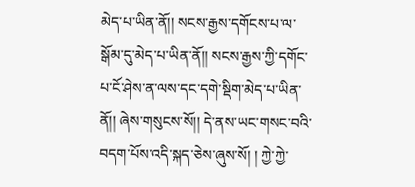མེད་པ་ཡིན་ནོ།། སངས་རྒྱས་དགོངས་པ་ལ་སྒོམ་དུ་མེད་པ་ཡིན་ནོ།། སངས་རྒྱས་ཀྱི་དགོང་པ་ངོ་ཤེས་ན་ལས་དང་དགེ་སྡིག་མེད་པ་ཡིན་ནོ།། ཞེས་གསུངས་སོ།། དེ་ནས་ཡང་གསང་བའི་བདག་པོས་འདི་སྐད་ཅེས་ཞུས་སོ། ། ཀྱེ་ཀྱེ་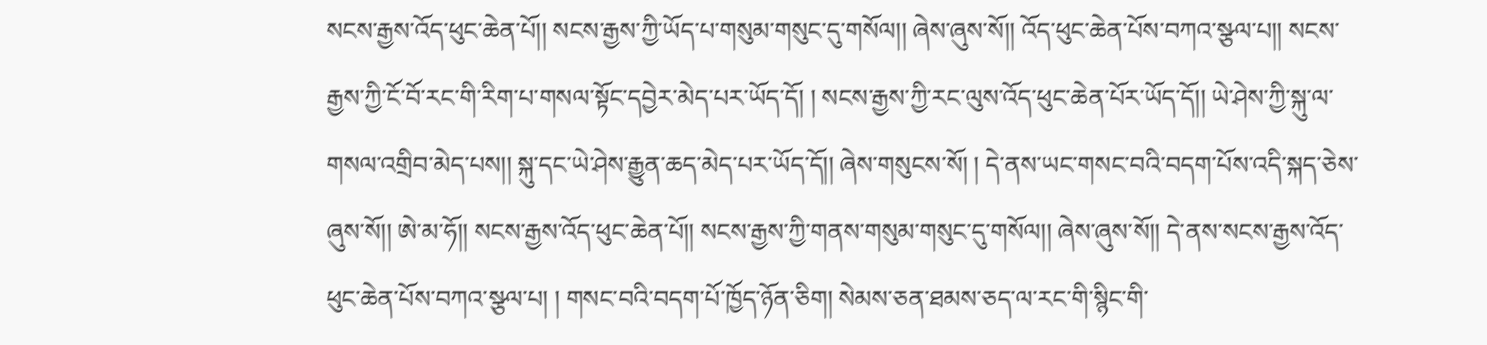སངས་རྒྱས་འོད་ཕུང་ཆེན་པོ།། སངས་རྒྱས་ཀྱི་ཡོད་པ་གསུམ་གསུང་དུ་གསོལ།། ཞེས་ཞུས་སོ།། འོད་ཕུང་ཆེན་པོས་བཀའ་སྩལ་པ།། སངས་རྒྱས་ཀྱི་ངོ་བོ་རང་གི་རིག་པ་གསལ་སྟོང་དབྱེར་མེད་པར་ཡོད་དོ། ། སངས་རྒྱས་ཀྱི་རང་ལུས་འོད་ཕུང་ཆེན་པོར་ཡོད་དོ།། ཡེ་ཤེས་ཀྱི་སྐུ་ལ་གསལ་འགྲིབ་མེད་པས།། སྐུ་དང་ཡེ་ཤེས་རྒྱུན་ཆད་མེད་པར་ཡོད་དོ།། ཞེས་གསུངས་སོ། ། དེ་ནས་ཡང་གསང་བའི་བདག་པོས་འདི་སྐད་ཅེས་ཞུས་སོ།། ཨེ་མ་ཧོ།། སངས་རྒྱས་འོད་ཕུང་ཆེན་པོ།། སངས་རྒྱས་ཀྱི་གནས་གསུམ་གསུང་དུ་གསོལ།། ཞེས་ཞུས་སོ།། དེ་ནས་སངས་རྒྱས་འོད་ཕུང་ཆེན་པོས་བཀའ་སྩལ་པ། ། གསང་བའི་བདག་པོ་ཁྱོད་ཉོན་ཅིག། སེམས་ཅན་ཐམས་ཅད་ལ་རང་གི་སྙིང་གི་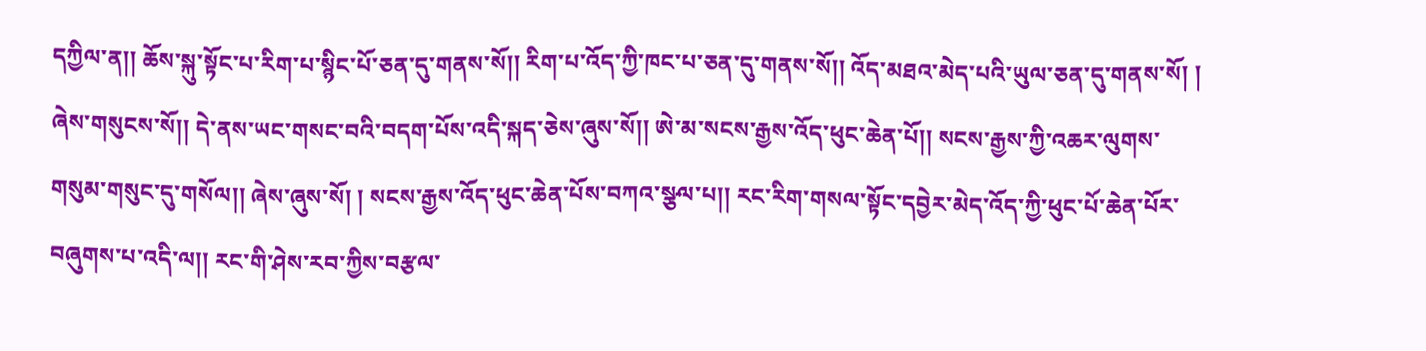དཀྱིལ་ན།། ཆོས་སྐུ་སྟོང་པ་རིག་པ་སྙིང་པོ་ཅན་དུ་གནས་སོ།། རིག་པ་འོད་ཀྱི་ཁང་པ་ཅན་དུ་གནས་སོ།། འོད་མཐའ་མེད་པའི་ཡུལ་ཅན་དུ་གནས་སོ། ། ཞེས་གསུངས་སོ།། དེ་ནས་ཡང་གསང་བའི་བདག་པོས་འདི་སྐད་ཅེས་ཞུས་སོ།། ཨེ་མ་སངས་རྒྱས་འོད་ཕུང་ཆེན་པོ།། སངས་རྒྱས་ཀྱི་འཆར་ལུགས་གསུམ་གསུང་དུ་གསོལ།། ཞེས་ཞུས་སོ། ། སངས་རྒྱས་འོད་ཕུང་ཆེན་པོས་བཀའ་སྩལ་པ།། རང་རིག་གསལ་སྟོང་དབྱེར་མེད་འོད་ཀྱི་ཕུང་པོ་ཆེན་པོར་བཞུགས་པ་འདི་ལ།། རང་གི་ཤེས་རབ་ཀྱིས་བརྩལ་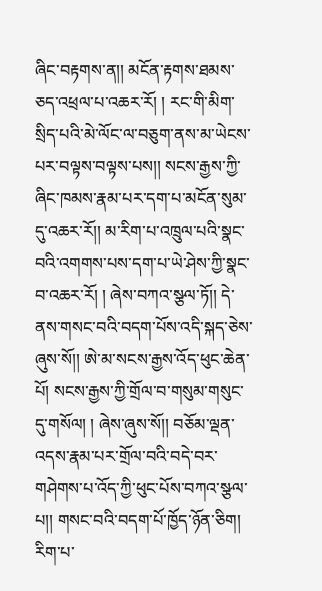ཞིང་བརྟགས་ན།། མངོན་རྟགས་ཐམས་ཅད་འཕྲལ་པ་འཆར་རོ། ། རང་གི་མིག་སྲིད་པའི་མེ་ལོང་ལ་བཅུག་ནས་མ་ཡེངས་པར་བལྟས་བལྟས་པས།། སངས་རྒྱས་ཀྱི་ཞིང་ཁམས་རྣམ་པར་དག་པ་མངོན་སུམ་དུ་འཆར་རོ།། མ་རིག་པ་འཁྲུལ་པའི་སྣང་བའི་འགགས་པས་དག་པ་ཡེ་ཤེས་ཀྱི་སྣང་བ་འཆར་རོ། ། ཞེས་བཀའ་སྩལ་ཏོ།། དེ་ནས་གསང་བའི་བདག་པོས་འདི་སྐད་ཅེས་ཞུས་སོ།། ཨེ་མ་སངས་རྒྱས་འོད་ཕུང་ཆེན་པོ། སངས་རྒྱས་ཀྱི་གྲོལ་བ་གསུམ་གསུང་དུ་གསོལ། ། ཞེས་ཞུས་སོ།། བཅོམ་ལྡན་འདས་རྣམ་པར་གྲོལ་བའི་བདེ་བར་གཤེགས་པ་འོད་ཀྱི་ཕུང་པོས་བཀའ་སྩལ་པ།། གསང་བའི་བདག་པོ་ཁྱོད་ཉོན་ཅིག། རིག་པ་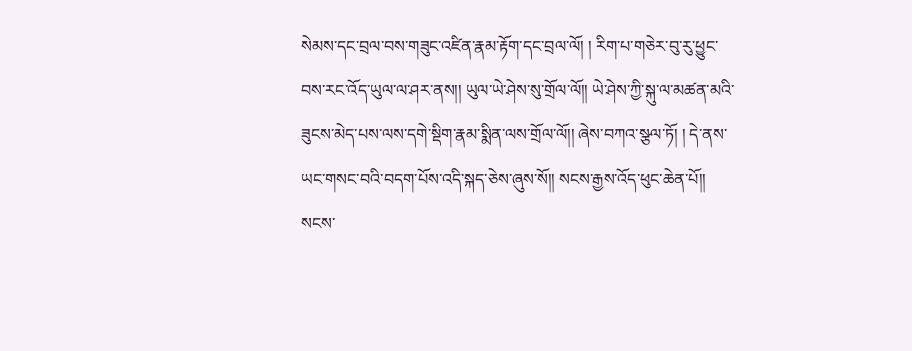སེམས་དང་བྲལ་བས་གཟུང་འཛིན་རྣམ་རྟོག་དང་བྲལ་ལོ། ། རིག་པ་གཅེར་བུ་རུ་ཕྱུང་བས་རང་འོད་ཡུལ་ལ་ཤར་ནས།། ཡུལ་ཡེ་ཤེས་སུ་གྲོལ་ལོ།། ཡེ་ཤེས་ཀྱི་སྐུ་ལ་མཚན་མའི་ཟུངས་མེད་པས་ལས་དགེ་སྡིག་རྣམ་སྨིན་ལས་གྲོལ་ལོ།། ཞེས་བཀའ་སྩལ་ཏོ། ། དེ་ནས་ཡང་གསང་བའི་བདག་པོས་འདི་སྐད་ཅེས་ཞུས་སོ།། སངས་རྒྱས་འོད་ཕུང་ཆེན་པོ།། སངས་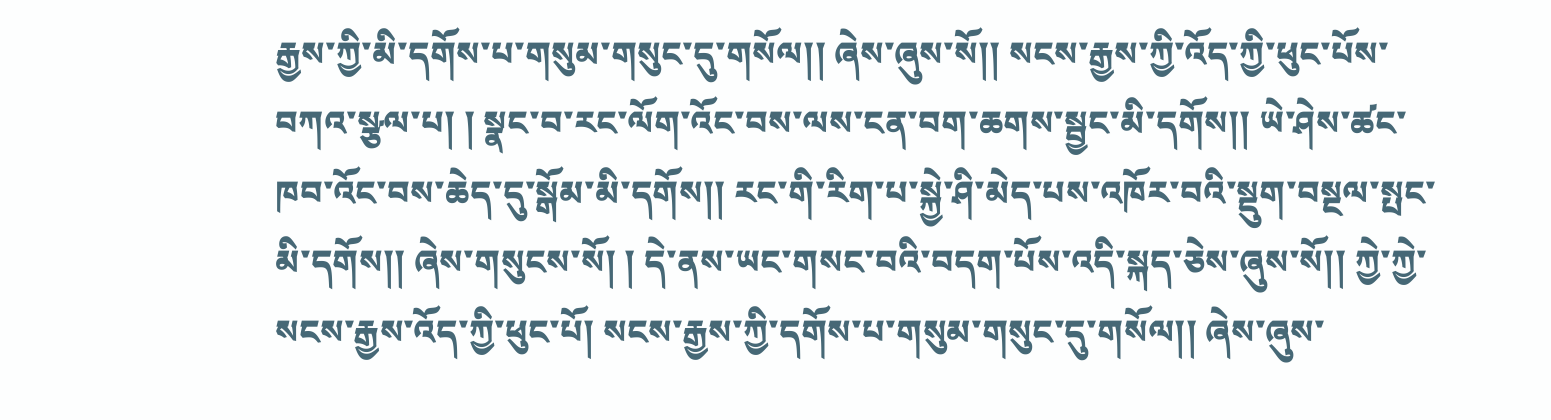རྒྱས་ཀྱི་མི་དགོས་པ་གསུམ་གསུང་དུ་གསོལ།། ཞེས་ཞུས་སོ།། སངས་རྒྱས་ཀྱི་འོད་ཀྱི་ཕུང་པོས་བཀའ་སྩལ་པ། ། སྣང་བ་རང་ལོག་འོང་བས་ལས་ངན་བག་ཆགས་སྦྱང་མི་དགོས།། ཡེ་ཤེས་ཚང་ཁབ་འོང་བས་ཆེད་དུ་སྒོམ་མི་དགོས།། རང་གི་རིག་པ་སྐྱེ་ཤི་མེད་པས་འཁོར་བའི་སྡུག་བསྔལ་སྤང་མི་དགོས།། ཞེས་གསུངས་སོ། ། དེ་ནས་ཡང་གསང་བའི་བདག་པོས་འདི་སྐད་ཅེས་ཞུས་སོ།། ཀྱེ་ཀྱེ་སངས་རྒྱས་འོད་ཀྱི་ཕུང་པོ། སངས་རྒྱས་ཀྱི་དགོས་པ་གསུམ་གསུང་དུ་གསོལ།། ཞེས་ཞུས་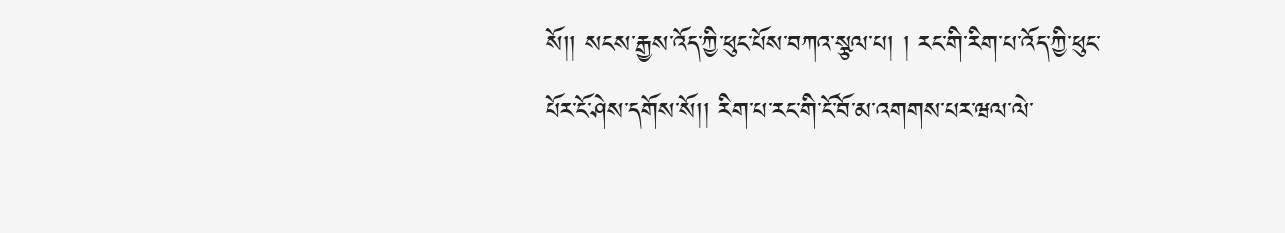སོ།། སངས་རྒྱས་འོད་ཀྱི་ཕུང་པོས་བཀའ་སྩལ་པ། ། རང་གི་རིག་པ་འོད་ཀྱི་ཕུང་པོར་ངོ་ཤེས་དགོས་སོ།། རིག་པ་རང་གི་ངོ་བོ་མ་འགགས་པར་ཝལ་ལེ་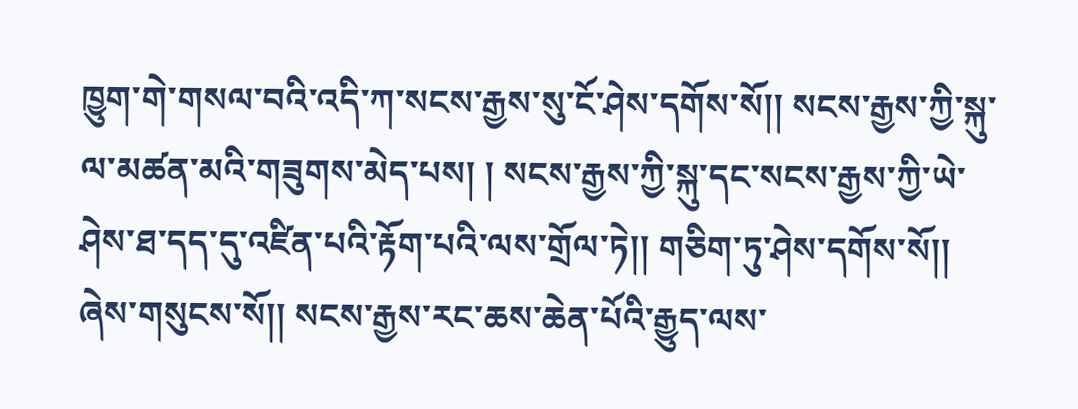ཁྱུག་གེ་གསལ་བའི་འདི་ཀ་སངས་རྒྱས་སུ་ངོ་ཤེས་དགོས་སོ།། སངས་རྒྱས་ཀྱི་སྐུ་ལ་མཚན་མའི་གཟུགས་མེད་པས། ། སངས་རྒྱས་ཀྱི་སྐུ་དང་སངས་རྒྱས་ཀྱི་ཡེ་ཤེས་ཐ་དད་དུ་འཛིན་པའི་རྟོག་པའི་ལས་གྲོལ་ཏེ།། གཅིག་ཏུ་ཤེས་དགོས་སོ།། ཞེས་གསུངས་སོ།། སངས་རྒྱས་རང་ཆས་ཆེན་པོའི་རྒྱུད་ལས་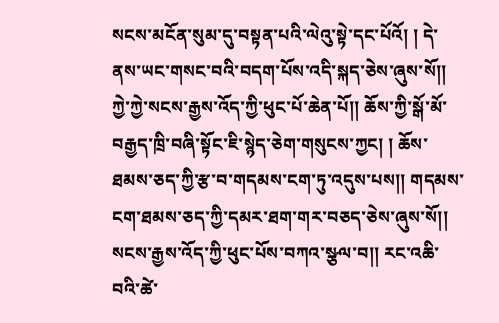སངས་མངོན་སུམ་དུ་བསྟན་པའི་ལེའུ་སྟེ་དང་པོའོ། ། དེ་ནས་ཡང་གསང་བའི་བདག་པོས་འདི་སྐད་ཅེས་ཞུས་སོ།། ཀྱེ་ཀྱེ་སངས་རྒྱས་འོད་ཀྱི་ཕུང་པོ་ཆེན་པོ།། ཆོས་ཀྱི་སྒོ་མོ་བརྒྱད་ཁྲི་བཞི་སྟོང་ཇི་སྙེད་ཅེག་གསུངས་ཀྱང། ། ཆོས་ཐམས་ཅད་ཀྱི་རྩ་བ་གདམས་ངག་ཏུ་འདུས་པས།། གདམས་ངག་ཐམས་ཅད་ཀྱི་དམར་ཐག་གར་བཅད་ཅེས་ཞུས་སོ།། སངས་རྒྱས་འོད་ཀྱི་ཕུང་པོས་བཀའ་སྩལ་བ།། རང་འཆི་བའི་ཚེ་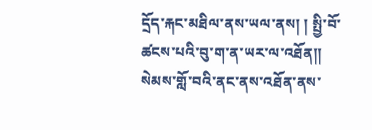དྲོད་རྐང་མཐིལ་ནས་ཡལ་ནས། ། སྤྱི་བོ་ཚངས་པའི་བུ་ག་ན་ཡར་ལ་འཐོན།། སེམས་གློ་བའི་ནང་ནས་འཐོན་ནས་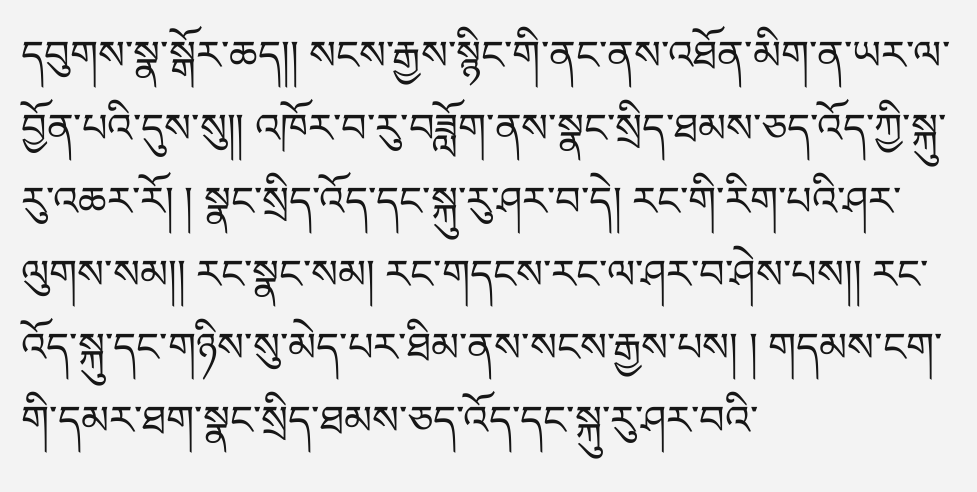དབུགས་སྣ་སྒོར་ཆད།། སངས་རྒྱས་སྙིང་གི་ནང་ནས་འཐོན་མིག་ན་ཡར་ལ་བྱོན་པའི་དུས་སུ།། འཁོར་བ་རུ་བཟློག་ནས་སྣང་སྲིད་ཐམས་ཅད་འོད་ཀྱི་སྐུ་རུ་འཆར་རོ། ། སྣང་སྲིད་འོད་དང་སྐུ་རུ་ཤར་བ་དེ། རང་གི་རིག་པའི་ཤར་ལུགས་སམ།། རང་སྣང་སམ། རང་གདངས་རང་ལ་ཤར་བ་ཤེས་པས།། རང་འོད་སྐུ་དང་གཉིས་སུ་མེད་པར་ཐིམ་ནས་སངས་རྒྱས་པས། ། གདམས་ངག་གི་དམར་ཐག་སྣང་སྲིད་ཐམས་ཅད་འོད་དང་སྐུ་རུ་ཤར་བའི་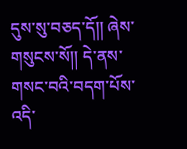དུས་སུ་བཅད་དོ།། ཞེས་གསུངས་སོ།། དེ་ནས་གསང་བའི་བདག་པོས་འདི་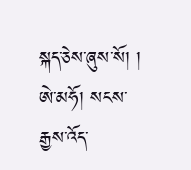སྐད་ཅེས་ཞུས་སོ། ། ཨེ་མཧོ། སངས་རྒྱས་འོད་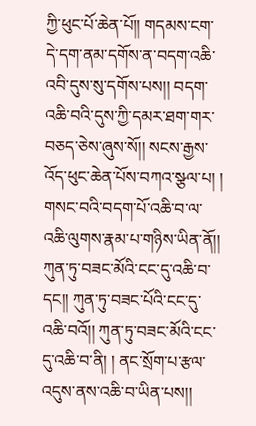ཀྱི་ཕུང་པོ་ཆེན་པོ།། གདམས་ངག་དེ་དག་ནམ་དགོས་ན་བདག་འཆི་འབི་དུས་སུ་དགོས་པས།། བདག་འཆི་བའི་དུས་ཀྱི་དམར་ཐག་གར་བཅད་ཅེས་ཞུས་སོ།། སངས་རྒྱས་འོད་ཕུང་ཆེན་པོས་བཀའ་སྩལ་པ། ། གསང་བའི་བདག་པོ་འཆི་བ་ལ་འཆི་ལུགས་རྣམ་པ་གཉིས་ཡིན་ནོ།། ཀུན་ཏུ་བཟང་མོའི་ངང་དུ་འཆི་བ་དང།། ཀུན་ཏུ་བཟང་པོའི་ངང་དུ་འཆི་བའོ།། ཀུན་ཏུ་བཟང་མོའི་ངང་དུ་འཆི་བ་ནི། ། ནང་སྲོག་པ་རྩལ་འདུས་ནས་འཆི་བ་ཡིན་པས།།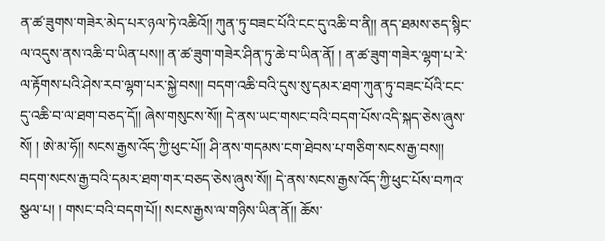ན་ཚ་ཟུགས་གཟེར་མེད་པར་ཉལ་ཏེ་འཆིའོ།། ཀུན་ཏུ་བཟང་པོའི་ངང་དུ་འཆི་བ་ནི།། ནད་ཐམས་ཅད་སྙིང་ལ་འདུས་ནས་འཆི་བ་ཡིན་པས།། ན་ཚ་ཟུག་གཟེར་ཤིན་ཏུ་ཆེ་བ་ཡིན་ནོ། ། ན་ཚ་ཟུག་གཟེར་ལྷག་པ་རེ་ལ་རྟོགས་པའི་ཤེས་རབ་ལྷག་པར་སྐྱེ་བས།། བདག་འཆི་བའི་དུས་སུ་དམར་ཐག་ཀུན་ཏུ་བཟང་པོའི་ངང་དུ་འཆི་བ་ལ་ཐག་བཅད་དོ།། ཞེས་གསུངས་སོ།། དེ་ནས་ཡང་གསང་བའི་བདག་པོས་འདི་སྐད་ཅེས་ཞུས་སོ། ། ཨེ་མ་ཧོ།། སངས་རྒྱས་འོད་ཀྱི་ཕུང་པོ།། ཤི་ནས་གདམས་ངག་ཐེབས་པ་གཅིག་སངས་རྒྱ་བས།། བདག་སངས་རྒྱ་བའི་དམར་ཐག་གར་བཅད་ཅེས་ཞུས་སོ།། དེ་ནས་སངས་རྒྱས་འོད་ཀྱི་ཕུང་པོས་བཀའ་སྩལ་པ། ། གསང་བའི་བདག་པོ།། སངས་རྒྱས་ལ་གཉིས་ཡིན་ནོ།། ཆོས་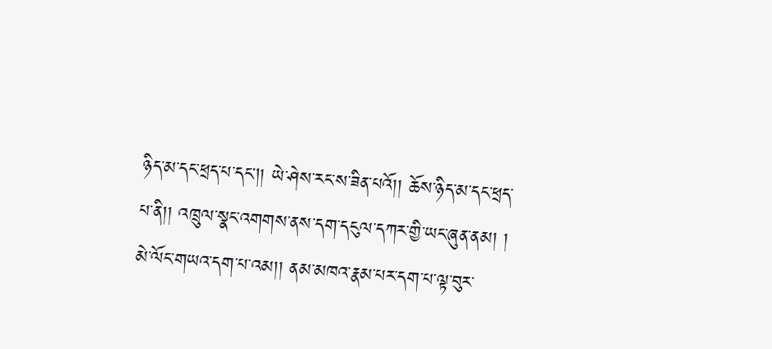ཉིད་མ་དང་ཕྲད་པ་དང།། ཡེ་ཤེས་རང་ས་ཟིན་པའོ།། ཆོས་ཉིད་མ་དང་ཕྲད་པ་ནི།། འཁྲུལ་སྣང་འགགས་ནས་དག་དངུལ་དཀར་གྱི་ཡང་ཞུན་ནམ། ། མེ་ལོང་གཡའ་དག་པ་འམ།། ནམ་མཁའ་རྣམ་པར་དག་པ་ལྟ་བུར་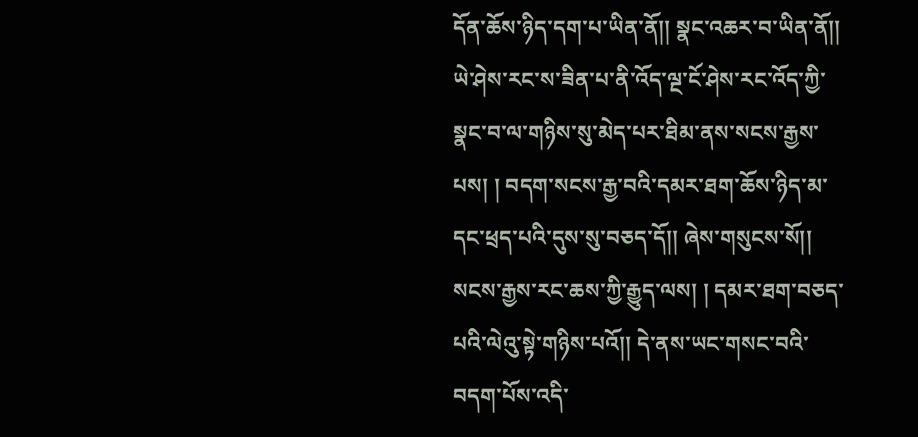དོན་ཆོས་ཉིད་དག་པ་ཡིན་ནོ།། སྣང་འཆར་བ་ཡིན་ནོ།། ཡེ་ཤེས་རང་ས་ཟིན་པ་ནི་འོད་ལྔ་ངོ་ཤེས་རང་འོད་ཀྱི་སྣང་བ་ལ་གཉིས་སུ་མེད་པར་ཐིམ་ནས་སངས་རྒྱས་པས། ། བདག་སངས་རྒྱ་བའི་དམར་ཐག་ཆོས་ཉིད་མ་དང་ཕྲད་པའི་དུས་སུ་བཅད་དོ།། ཞེས་གསུངས་སོ།། སངས་རྒྱས་རང་ཆས་ཀྱི་རྒྱུད་ལས། ། དམར་ཐག་བཅད་པའི་ལེའུ་སྟེ་གཉིས་པའོ།། དེ་ནས་ཡང་གསང་བའི་བདག་པོས་འདི་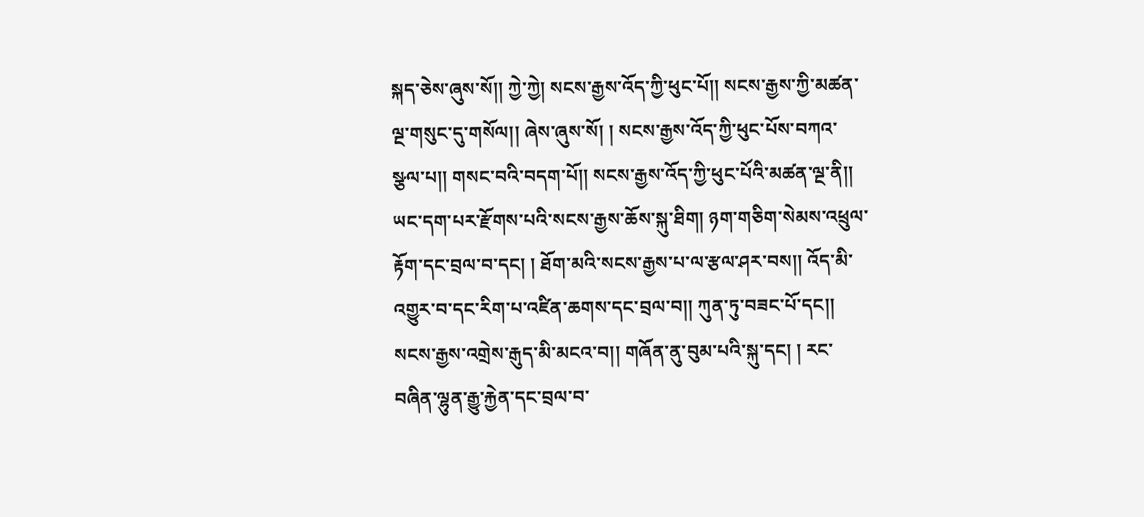སྐད་ཅེས་ཞུས་སོ།། ཀྱེ་ཀྱེ། སངས་རྒྱས་འོད་ཀྱི་ཕུང་པོ།། སངས་རྒྱས་ཀྱི་མཚན་ལྔ་གསུང་དུ་གསོལ།། ཞེས་ཞུས་སོ། ། སངས་རྒྱས་འོད་ཀྱི་ཕུང་པོས་བཀའ་སྩལ་པ།། གསང་བའི་བདག་པོ།། སངས་རྒྱས་འོད་ཀྱི་ཕུང་པོའི་མཚན་ལྔ་ནི།། ཡང་དག་པར་རྫོགས་པའི་སངས་རྒྱས་ཆོས་སྐུ་ཐིག། ཉག་གཅིག་སེམས་འཕྲུལ་རྟོག་དང་བྲལ་བ་དང། ། ཐོག་མའི་སངས་རྒྱས་པ་ལ་རྩལ་ཤར་བས།། འོད་མི་འགྱུར་བ་དང་རིག་པ་འཛིན་ཆགས་དང་བྲལ་བ།། ཀུན་ཏུ་བཟང་པོ་དང།། སངས་རྒྱས་འགྲེས་རྒུད་མི་མངའ་བ།། གཞོན་ནུ་བུམ་པའི་སྐུ་དང། ། རང་བཞིན་ལྷུན་རྒྱུ་རྐྱེན་དང་བྲལ་བ་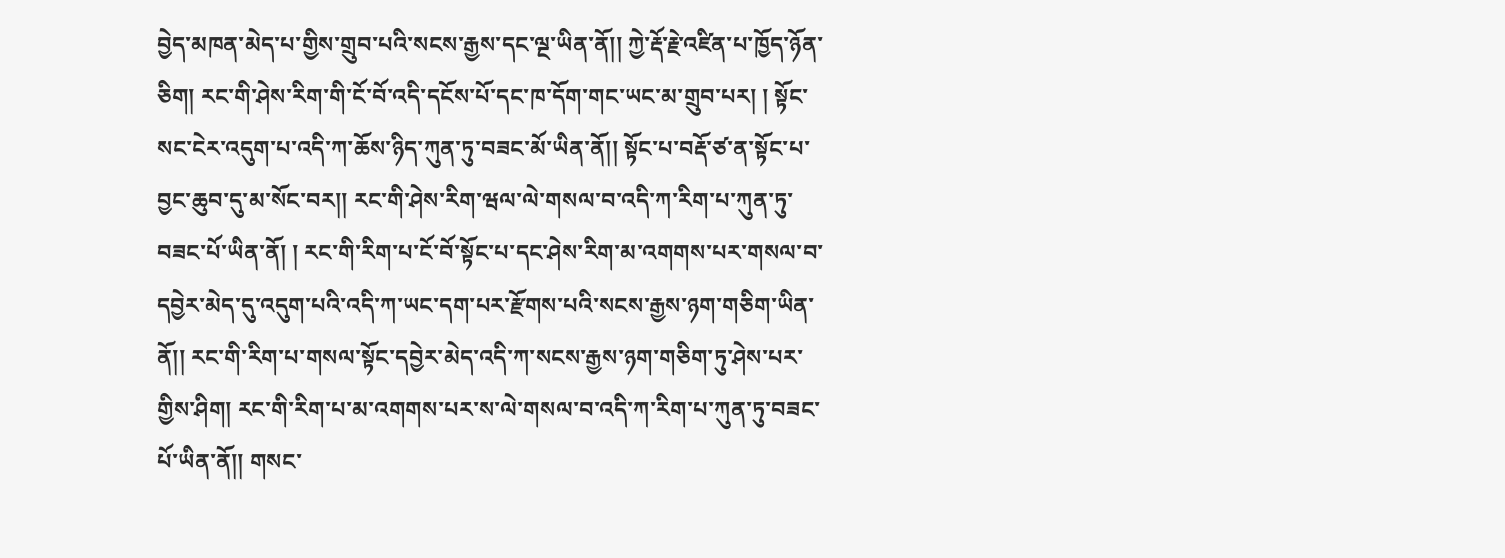བྱེད་མཁན་མེད་པ་གྱིས་གྲུབ་པའི་སངས་རྒྱས་དང་ལྔ་ཡིན་ནོ།། ཀྱེ་རྡོ་རྗེ་འཛིན་པ་ཁྱོད་ཉོན་ཅིག། རང་གི་ཤེས་རིག་གི་ངོ་བོ་འདི་དངོས་པོ་དང་ཁ་དོག་གང་ཡང་མ་གྲུབ་པར། ། སྟོང་སང་ངེར་འདུག་པ་འདི་ཀ་ཆོས་ཉིད་ཀུན་ཏུ་བཟང་མོ་ཡིན་ནོ།། སྟོང་པ་བརྡོ་ཙ་ན་སྟོང་པ་བྱང་ཆུབ་དུ་མ་སོང་བར།། རང་གི་ཤེས་རིག་ཝལ་ལེ་གསལ་བ་འདི་ཀ་རིག་པ་ཀུན་ཏུ་བཟང་པོ་ཡིན་ནོ། ། རང་གི་རིག་པ་ངོ་བོ་སྟོང་པ་དང་ཤེས་རིག་མ་འགགས་པར་གསལ་བ་དབྱེར་མེད་དུ་འདུག་པའི་འདི་ཀ་ཡང་དག་པར་རྫོགས་པའི་སངས་རྒྱས་ཉག་གཅིག་ཡིན་ནོ།། རང་གི་རིག་པ་གསལ་སྟོང་དབྱེར་མེད་འདི་ཀ་སངས་རྒྱས་ཉག་གཅིག་ཏུ་ཤེས་པར་གྱིས་ཤིག། རང་གི་རིག་པ་མ་འགགས་པར་ས་ལེ་གསལ་བ་འདི་ཀ་རིག་པ་ཀུན་ཏུ་བཟང་པོ་ཡིན་ནོ།། གསང་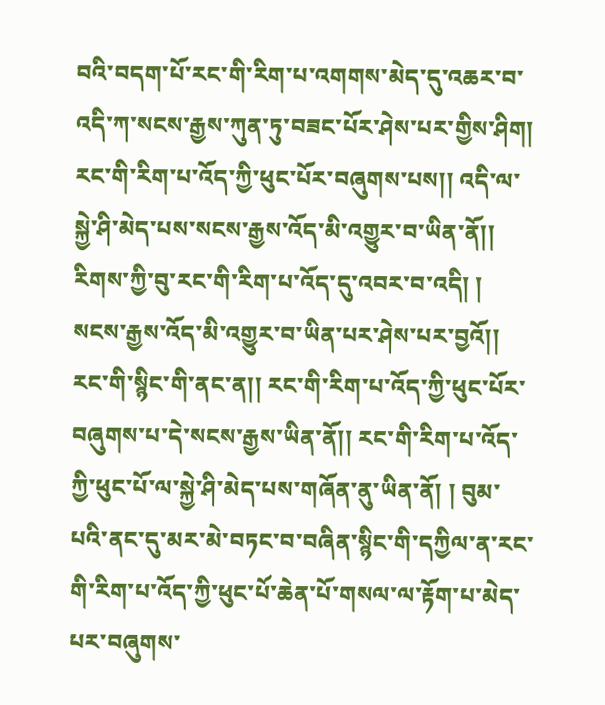བའི་བདག་པོ་རང་གི་རིག་པ་འགགས་མེད་དུ་འཆར་བ་འདི་ཀ་སངས་རྒྱས་ཀུན་ཏུ་བཟང་པོར་ཤེས་པར་གྱིས་ཤིག། རང་གི་རིག་པ་འོད་ཀྱི་ཕུང་པོར་བཞུགས་པས།། འདི་ལ་སྐྱེ་ཤི་མེད་པས་སངས་རྒྱས་འོད་མི་འགྱུར་བ་ཡིན་ནོ།། རིགས་ཀྱི་བུ་རང་གི་རིག་པ་འོད་དུ་འབར་བ་འདི། ། སངས་རྒྱས་འོད་མི་འགྱུར་བ་ཡིན་པར་ཤེས་པར་བྱའོ།། རང་གི་སྙིང་གི་ནང་ན།། རང་གི་རིག་པ་འོད་ཀྱི་ཕུང་པོར་བཞུགས་པ་དེ་སངས་རྒྱས་ཡིན་ནོ།། རང་གི་རིག་པ་འོད་ཀྱི་ཕུང་པོ་ལ་སྐྱེ་ཤི་མེད་པས་གཞོན་ནུ་ཡིན་ནོ། ། བུམ་པའི་ནང་དུ་མར་མེ་བཏང་བ་བཞིན་སྙིང་གི་དཀྱིལ་ན་རང་གི་རིག་པ་འོད་ཀྱི་ཕུང་པོ་ཆེན་པོ་གསལ་ལ་རྟོག་པ་མེད་པར་བཞུགས་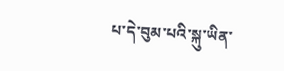པ་དེ་བུམ་པའི་སྐུ་ཡིན་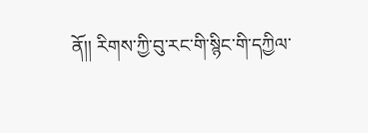ནོ།། རིགས་ཀྱི་བུ་རང་གི་སྙིང་གི་དཀྱིལ་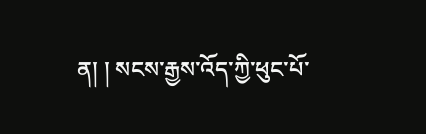ན། ། སངས་རྒྱས་འོད་ཀྱི་ཕུང་པོ་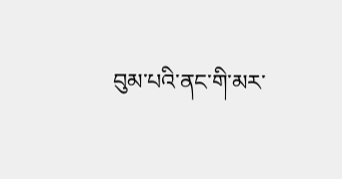བུམ་པའི་ནང་གི་མར་